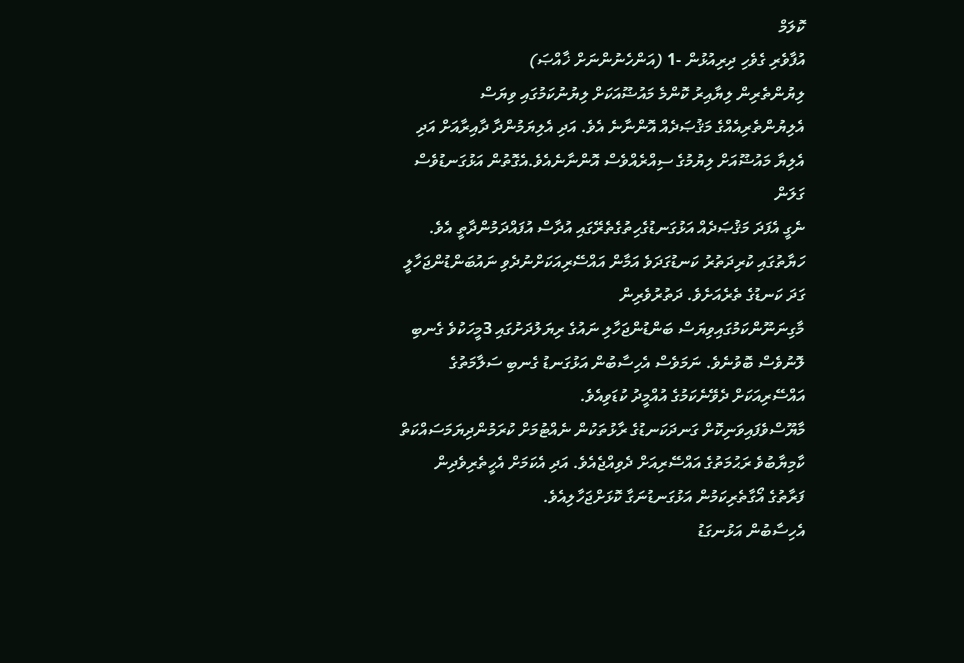ކޮލަމް
އުފާވެރި ގެވެހި ދިރިއުޅުން -1 (އަންހެނުންނަށް ޚާއްޞަ)
ލިޔުންތެރިން ލިޔާއިރު ކޮންމެ މައުޟޫއަކަށް ލިޔުނުކަމުގައި ވިޔަސް އެލިޔުންތެރިއެއްގެ މަޤުޞަދެއް އޮންނާނެ އެވެ. އަދި އެލިޔަމުންދާ ދާއިރާއަށް އަދި އެލިޔާ މައުޟޫއަށް ލިޔުމުގެ ސިއްރެއްވެސް އޮންނާނެއެވެ.އެގޮތުން އަޅުގަނޑުވެސް ގަލަން
ނެގީ އެފަދަ މަޤުޞަދެއް އަޅުގަނޑުގެހިތުގެތެރޭގައި އުދާސް އުފައްދަމުންދާތީ އެވެ.
ހަޔާތުގައި ކުރިދަތުރު ކަނޑުގަދަވެ އަމާން އައްސޭރިއަކަށްނުދެވި ނައުބަންޑުންޖަހާލީ ގަދަ ކަނޑުގެ ތެރެއަށެވެ. ދަތުރުވެރިން
މާގިނަނޫންކަމުގައިވިޔަސް ބަންޑުންޖަހާލި ނައުގެ ރިޔަލުދަށުގައި 3މީހަކުވެ ގެނބި ލޮނުވެސް ބޮވުނެވެ. ނަމަވެސް އެހިސާބުން އަޅުގަނޑު ގެނބި ސަލާމަތުގެ އައްސޭރިއަކަށް ދެވޭނެކަމުގެ އުއްމީދު ކުޑަވިއެވެ.
މާޔޫސްވެފައިވަނިކޮށް ގަނދަކަނޑުގެ ރާޅުތަކުން ނެއްޓުމަށް ކުރަމުންދިޔަމަސައްކަތް ކާމިޔާބުވެ ރަޙުމަތުގެ އައްސޭރިއަށް ދެވިއްޖެއެވެ. އަދި އެކަމަށް އެހީތެރިވެދިން ފަރާތުގެ އޯގާތެރިކަމުން އަޅުގަނޑުނަގާ ކޮޅަށްޖަހާލިއެވެ.
އެހިސާބުން އަޅުނގަޑު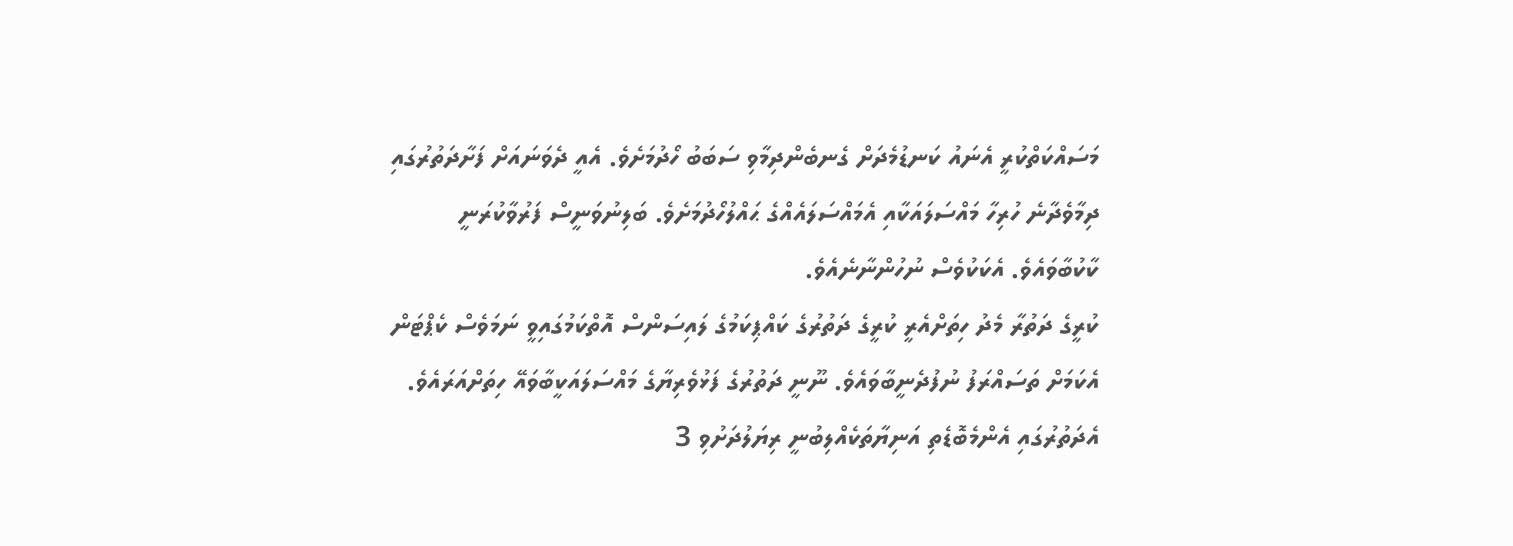މަސައްކަތްކުރީ އެނައު ކަނޑުމެދަށް ގެނބެންދިމާވި ސަބަބު ހޯދުމަށެވެ. އެއީ ދެވަނައަށް ފަށާދަތުރުގައި ދިމާވެދާނެ ހުރިހާ މައްސަލައަކާއި އެމައްސަލައެއްގެ ޙައްލުހޯދުމަށެވެ. ބަލިނުވަނީސް ފަރުވާކުރަނީ ކާކުބާވައެވެ. އެކަކުވެސް ނުހުންނާނެއެވެ.
ކުރީގެ ދަތުރާ މެދު ހިތަށްއެރީ ކުރީގެ ދަތުރުގެ ކައްޕިކަމުގެ ލައިސަންސް އޮތްކަމުގައިވީ ނަމަވެސް ކެޕްޓަން އެކަމަށް ތަސައްރަފު ނުފުދެނީބާވައެވެ. ނޫނީ ދަތުރުގެ ފަޅުވެރިޔާގެ މައްސަލައަކީބާވައޭ ހިތަށްއަރައެވެ. އެދަތުރުގައި އެންމެބޮޑެތި އަނިޔާތަކެއްލިބުނީ ރިޔަލުދަށުވި 3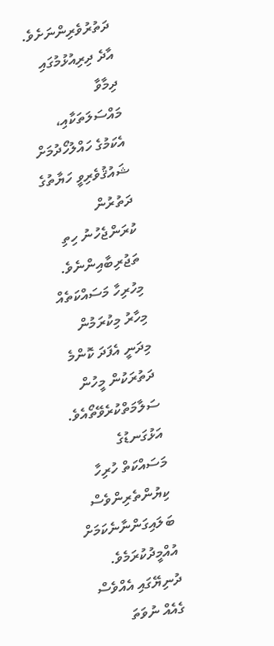ދަތުރުވެރިންނަށެވެ.
އާދެ ދިރިއުޅުމުގައި ދިމާވާ މައްސަލަތަކާއި، އެކަމުގެ ހައްލުހޯދުމަށް ޝައުޤުވެރިވީ ހަޔާތުގެ ދަތުރުން ކުރަންޖެހުނު ހިތި ތަޖުރިބާއިންނެވެ. މިހުރިހާ މަސައްކަތެއް މިހާރު މިކުރަމުން މިދަނީ އެފަދަ ކޮންމެ ދަތުރަކުން މީހުން ސަލާމަތްކުރެވޭތޯއެވެ. އަޅުގަނޑުގެ މަސައްކަތް ހުރިހާ ކިޔުންތެރިންވެސް ބަލައިގަންނާނެކަމަށް އުއްމީދުކުރަމެވެ.
ދުނިޔޭގައި އެއްވެސް ގެއެއް ނުވަތަ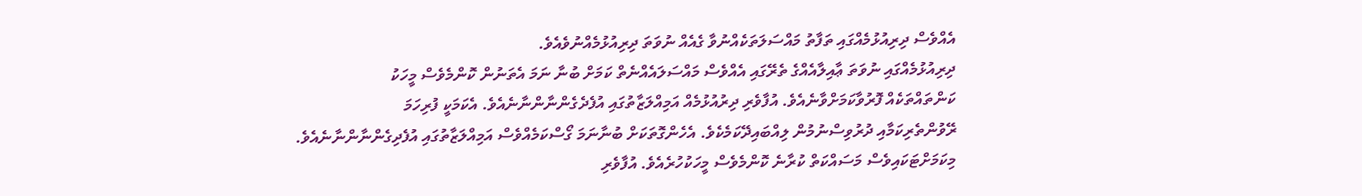އެއްވެސް ދިރިއުޅުމެއްގައި ތަފާތު މައްސަލަތަކެއްނުވާ ގެއެއް ނުވަތަ ދިރިއުޅުމެއްނުވެއެވެ.
ދިރިއުޅުމެއްގައި ނުވަތަ ޢާއިލާއެއްގެ ތެރޭގައި އެއްވެސް މައްސަލައެއްނެތް ކަމަށް ބުނާ ނަމަ އެތަނުން ކޮންމެވެސް މީހަކު
ކަންތައްތަކެއް ފޮރުވާކަމަށްވާނެއެވެ. އުފާވެރި ދިރުއުޅުމެއް އަމިއްލަޒާތުގައި އުފެދެގެންނާންނާނެއެވެ. އެކަމަކީ ފުރިހަމަ
ރޭވުންތެރިކަމާއި ދުރުވިސްނުމުން ލިއްބައިދޭކަމެކެވެ. އެހެންގޮތަކަށް ބުނާނަމަ ގޯސްކަމެއްވެސް އަމިއްލަޒާތުގައި އުފެދިގެންނާންނާނެއެވެ.
މިކަމަށްޓަކައިވެސް މަސައްކަތް ކުރާނެ ކޮންމެވެސް މީހަކުހުރެއެވެ. އުފާވެރި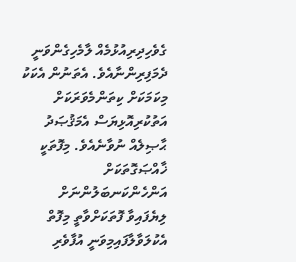ގެވެހިދިރިއުޅުމެއް ލާމެހިގެންވަނީ ދެމަފިރިންނާއެވެ. އެތަނުން އެކަކު މިކަމަކަށް ކިތަންމެވަރަކަށް އަތުކުރިއޮޅިޔަސް އެމަޤުޞަދު ޙާޞިލެއް ނުވާނެއެވެ. މިފޮތަކީ ޚާއްޞަގޮތަކަށް އަންހެންކަނބަލުންނަށް ލިޔެފައިވާ ފޮތަކަށްވާތީ މިފޮތް އެކުލަވާލާފައިމިވަނީ އުފާވެރި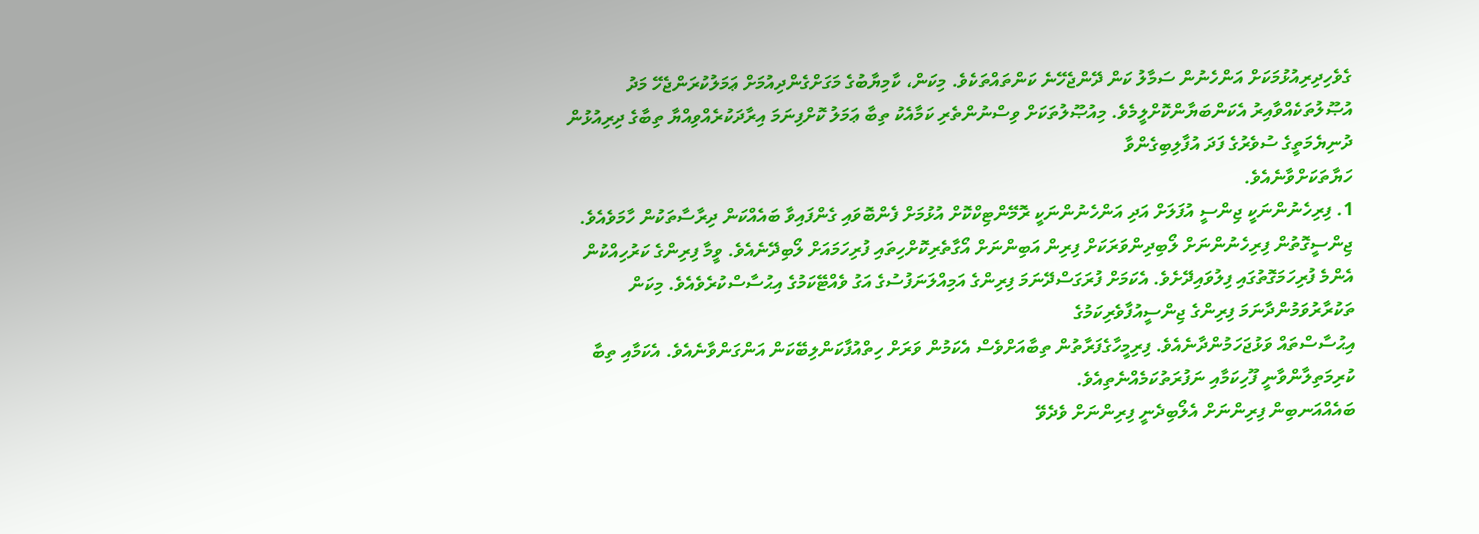ގެވެހިދިރިއުޅުމަކަށް އަންހެނުން ސަމާލު ކަން ދޭންޖެހޭނެ ކަންތައްތަކެވެ. މިކަން، ކާމިޔާބުގެ މަގަށްގެންދިއުމަށް ޢަމަލުކުރަންޖެހޭ މަދު އުޞޫލުތަކެއްވާއިރު އެކަންބަޔާންކޮށްލީމެވެ. މިއުޞޫލުތަކަށް ވިސްނުންތެރި ކަމާއެކު ތިބާ ޢަމަލު ކޮށްފިނަމަ އިރާދަކުރެއްވިއްޔާ ތިބާގެ ދިރިއުޅުން ދުނިޔެމަތީގެ ސުވެރުގެ ފަދަ އުފާލިބިގެންވާ
ހަޔާތަކަށްވާނެއެވެ.
1. ފިރިހެނުންނަކީ ޖިންސީ އުފަލަށް އަދި އަންހެނުންނަކީ ރޮމޭންޓިކްކޮށް އުޅުމަށް ފެންބޮވައި ގެންފައިވާ ބައެއްކަން ދިރާސާތަކުން ހާމަވެއެވެ. ޖިންސީގޮތުން ފިރިހެނުންނަށް ލޯބިދިންވަރަކަށް ފިރިން އަބިންނަށް އޯގާތެރިކޮށްހިތައި ފުރިހަމައަށް ލޯބިދޭނެއެވެ. ވީމާ ފިރިންގެ ކަރުހިއްކުން އެންމެ ފުރިހަމަގޮތުގައި ފިލުވައިދޭށެވެ. އެކަމަށް ފުރަގަސްދޭނަމަ ފިރިންގެ އަމިއްލަނަފުސުގެ އަގު ވެއްޓޭކަމުގެ އިޙުސާސްކުރެވެއެވެ. މިކަން ތަކުރާރުވަމުންދާނަމަ ފިރިންގެ ޖިންސީއުފާވެރިކަމުގެ
އިޙުސާސްތައް ވަޅުޖަހަމުންދާނެއެވެ. ފިރިމީހާގެފަރާތުން ތިބާއަށްވެސް އެކަމުން ވަރަށް ހިތްއުފާކަންލިބޭކަން އަންގަންވާނެއެވެ. އެކަމާއި ތިބާ ކުރިމަތިލާންވާނީ ފޫހިކަމާއި ނަފުރަތުކަމެއްނެތިއެވެ.
ބައެއްއަނބިން ފިރިންނަށް އެލޯބިދެނީ ފިރިންނަށް ވެދެވޭ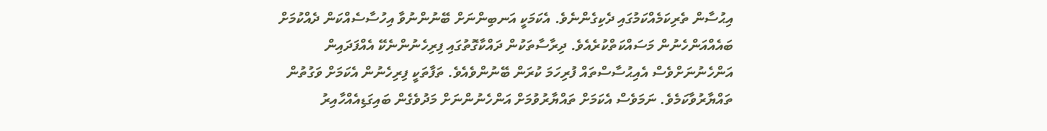އިޙުސާން ތެރިކަމެއްކަމުގައި ދެކިގެންނެވެ. އެކަމަކީ އަނބިންނަށް ބޭނުންނުވާ އިހުސާސެއްކަން ދެއްކުމަށް ބައެއްއަންހެނުން މަސައްކަތްކުރެއެވެ. ދިރާސާތަކުން ދައްކާގޮތުގައި ފިރިހެނުންނެކޭ އެއްފަދައިން އަންހެނުނަށްވެސް އެއިޙުސާސްތައް ފުރިހަމަ ކުރަން ބޭނުންވެއެވެ. ތަފާތަކީ ފިރިހެނުން އެކަމަށް ވަގުތުން ތައްޔާރުވާކަމެވެ. ނަމަވެސް އެކަމަށް ތައްޔާރުވުމަށް އަންހެނުންނަށް މަދުވެގެން ބައިގަޑިއެއްހާއިރު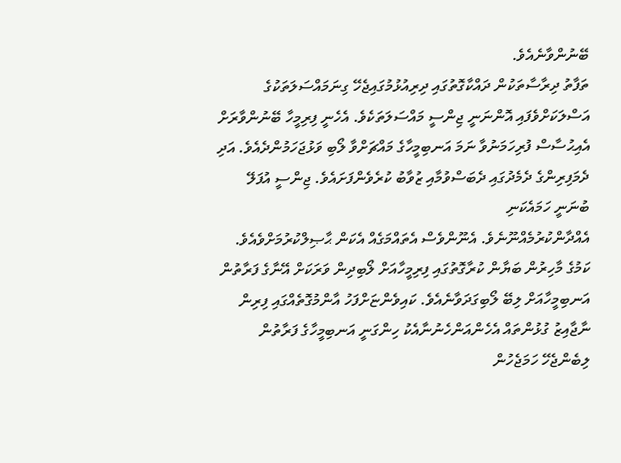ބޭނުންވާނެއެވެ.
ތަފާތު ދިރާސާތަކުން ދައްކާގޮތުގައި ދިރިއުޅުމުގައިޖެހޭ ގިނަމައްސަލަތަކުގެ އަސްލަކަށްވެފައި އޮންނަނީ ޖިންސީ މައްސަލަތަކެވެ. އެހެނީ ފިރިމީހާ ބޭނުންވާރަށް އެއިޙުސާސް ފުރިހަމަނުވާ ނަމަ އަނބިމީހާގެ މައްޗަށްވާ ލޯބި ވަޅުޖަހަމުންދެއެވެ. އަދި ދެމަފިރިންގެ ދެމެދުގައި ދެބަސްވުމާއި ޒުވާބު ކުރެވެންފަށައެވެ. ޖިންސީ އުފަލޭ ބުނަނީ ހަމައެކަނި
އެއްދާންކުރުމެއްނޫނެވެ. އެނޫންވެސް އެތައްމަގެއް އެކަން ޙާޞިލްކުރުމަށްވެއެވެ. ކަމުގެ މާހިރުން ބަޔާން ކުރާގޮތުގައި ފިރިމީހާއަށް ލޯބިދިން ވަރަކަށް އޭނާގެ ފަރާތުން އަނބިމީހާއަށް ލިބޭ ލޯބިގަދަވާނެއެވެ. ކައިވެންޏަށްފަހު އާންމުގޮތެއްގައި ފިރިން ނާޖާއިޒު ގުޅުންތައް އެހެންއަންހެނުނާއެކު ހިންގަނީ އަނބިމީހާގެ ފަރާތުން ލިބެންޖެހޭ ހަމަޖެހުން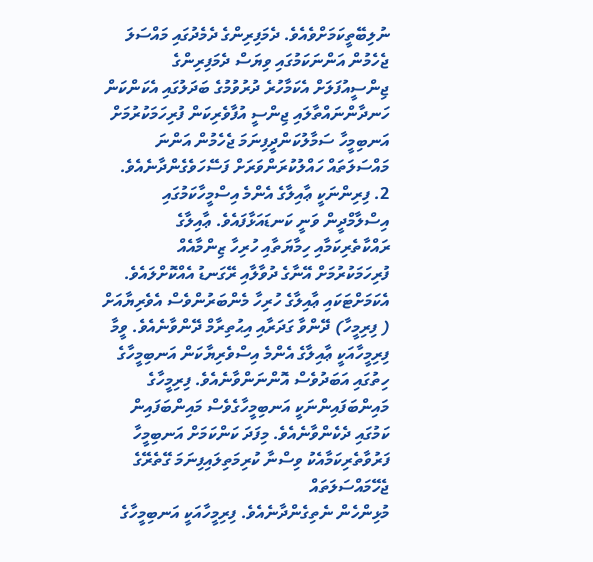ނުލިބޭތީކަމަށްވެއެވެ. ދެމަފިރިންގެ ދެމެދުގައި މައްސަލަ ޖެހެމުން އަންނަކަމުގައި ވިޔަސް ދެމަފިރިންގެ ޖިންސީއުފަލަށް އެކަމާހުރެ ދުރުވުމުގެ ބަދަލުގައި އެކަންކަން ހަނދާންނައްތާލައި ޖިންސީ އުފާވެރިކަން ފުރިހަމަކުރުމަށް އަނބިމީހާ ސަމާލުކަންދީފިނަމަ ޖެހެމުން އަންނަ މައްސަލަތައް ހައްލުކުރަންވަރަށް ފަސޭހަވެގެންދާނެއެވެ.
2. ފިރިންނަކީ ޢާއިލާގެ އެންމެ އިސްމީހާކަމުގައި އިސްލާމްދީން ވަނީ ކަނޑައަޅާފައެވެ. ޢާއިލާގެ ރައްކާތެރިކަމާއި ހިމާޔަތާއި ހުރިހާ ޒިންމާއެއް ފުރިހަމަކުރުމަށް އޭނާގެ ދުވާލާއި ރޭގަނޑު އެއްކޮށްލައެވެ. އެކަމަށްޓަކައި ޢާއިލާގެ ހުރިހާ މެންބަރުންވެސް އެވެރިޔާއަށް ( ފިރިމީހާ) ދޭންވާ ގަދަރާއި އިޙުތިރާމް ދޭންވާނެއެވެ. ވީމާ ފިރިމީހާއަކީ ޢާއިލާގެ އެންމެ އިސްވެރިޔާކަން އަނބިމީހާގެ ހިތުގައި އަބަދުވެސް އޮންނަންވާނެއެވެ. ފިރިމީހާގެ މައިންބަފައިންނަކީ އަނބިމީހާގެވެސް މައިންބަފައިން ކަމުގައި ދެކެންވާނެއެވެ. މިފަދަ ކަންކަމަށް އަނބިމީހާ ފަރުވާތެރިކަމާއެކު ވިސްނާ ކުރިމަތިލައިފިނަމަ ގޭތެރޭގެ ޖެހޭމައްސަލަތައް
މުޅިންހެން ނެތިގެންދާނެއެވެ. ފިރިމީހާއަކީ އަނބިމީހާގެ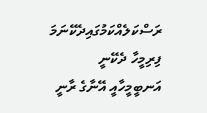ރަސްކަލެއްކަމުގައިދެކޭނަމަ ފިރިމީހާ ދެކޭނީ އަނބީމީހާއީ އޭނާގެ ރާނީ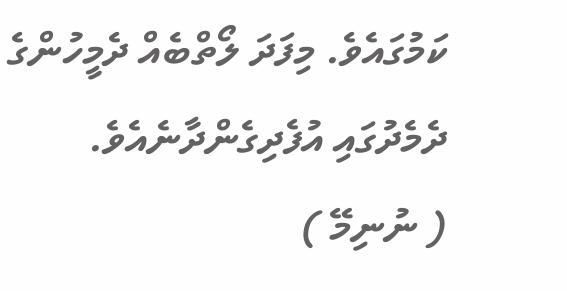ކަމުގައެވެ. މިފަދަ ލޯތްބެއް ދެމީހުންގެ ދެމެދުގައި އުފެދިގެންދާނެއެވެ.
( ނުނިމޭ )